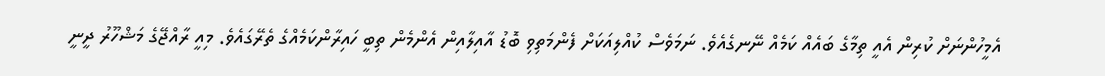އެމީހުންނަށް ކުރިން އެއީ ތިމާގެ ބައެއް ކަމެއް ނޭނގެއެވެ. ނަމަވެސް ކުއްލިއަކަށް ފެންމަތިވި ބޮޑު އާއިލާއިން އެންމެން ތިބީ ހައިރާންކަމެއްގެ ތެރޭގައެވެ. މިއީ ރާއްޖޭގެ މަޝްހޫރު ދީނީ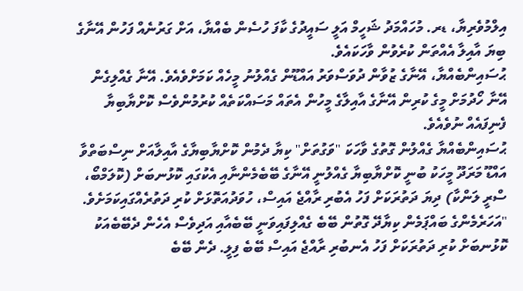އިލްމުވެރިޔާ، ޑރ. މުހައްމަދު ޝަހީމް އަލީ ސައީދުގެ ކާފަ ހުސެން ބެއްޔާ، އަށް ގަރުނެއް ފަހުން އޭނާގެ ބިޔަ އާއިލާ އެއްތަން ކުރެވުން ވާހަކައެވެ.
ޙުސައިންބެއްޔާ، އޭނާގެ ޒުވާން ދުވަސްވަރު އައްޑޫން ގެއްލުނު މީހެއް ކަމަށްވެއެވެ. އޭނާ ގެއްލިގެން އޭނާ ހޯދުމަށް މީގެ ކުރިން އޭނާގެ އާއިލާގެ މީހުން އެތައް މަސައްކަތެއް ކުރުމުންވެސް ކޮށްޔާބިޔާ ފެނިފައެއް ނުވެއެވެ.
ޙުސައިންބެއްޔާ ގެއްލުން ގޮތުގެ ވާހަކަ "ވަގުތަށް" ކިޔާ ދެމުން ކޮށްޔާބިޔާގެ އާއިލާއަށް ނިސްބަތްވާ އައްޑޫ މަރަދޫ މީހަކު ބުނީ ކޮށްޔާބިޔާ ގެއްލުނީ އޭނާގެ ބޭބެމެންނާއި އެކުގައި ކޮޅުނބަށް (ކޮލަމްބޯ، ސްރީ ލަންކާ) ދިޔަ ދަތުރަކަށް ފަހު އެބުރި ރާއްޖެ އައިސް، ހުވަދުއަތޮޅަށް ކުރި ދަތުރެއްގައިކަމަށެވެ.
"އަހަރެމެންގެ ބައްޕަމެން ކިޔާދޭ ގޮތުން ބޭބެ ގެއްލިފައިވަނީ ބޭބެއާއި އަދިވެސް އެހެން ދެބޭބެއަކު ކޮޅުނބަށް ކުރި ދަތުރަކަށް ފަހު އެނބުރި ރާއްޖެ އައިސް ބޭބެ ފިލީ. ދެން ބޭބެ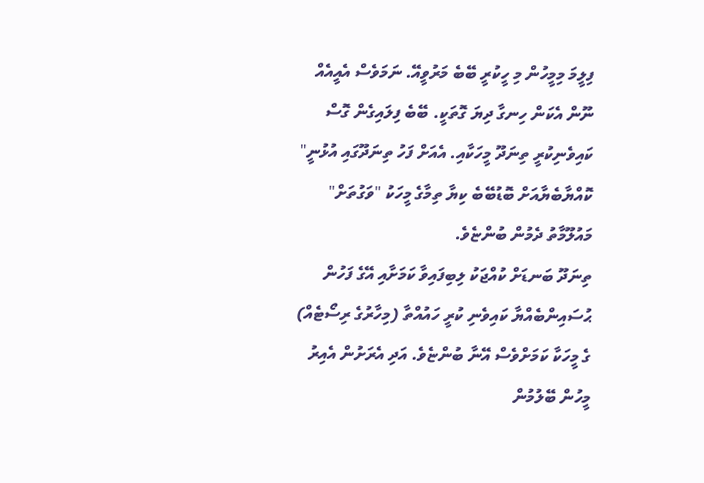ފިލީމަ މިމީހުން މި ހީކުރީ ބޭބެ މަރުވީއޭ. ނަމަވެސް އެއީއެއް ނޫން އެކަން ހިނގާ ދިޔަ ގޮތަކީ. ބޭބެ ފިލައިގެން ގޮސް ކައިވެނިކުރީ ތިނަދޫ މީހަކާއި. އެއަށް ފަހު ތިނަދޫގައި އުޅުނީ" ކޮއްޔާބެޔާއަށް ބޮޑުބޭބެ ކިޔާ ތިމާގެ މީހަކު "ވަގުތަށް" މައުލޫމާތު ދެމުން ބުންޏެވެ.
ތިނަދޫ ބަނޑަށް ކުއްޖަކު ލިބިފައިވާ ކަމަށާއި އޭގެ ފަހުން ޙުސައިންބެއްޔާ ކައިވެނި ކުރީ ހައުއްތާ (މިހާރުގެ ރިސޯޓެއް) ގެ މީހަކާ ކަމަށްވެސް އޭނާ ބުންޏެވެ. އަދި އެރަށުން އެއިރު މީހުން ބޭލުމުން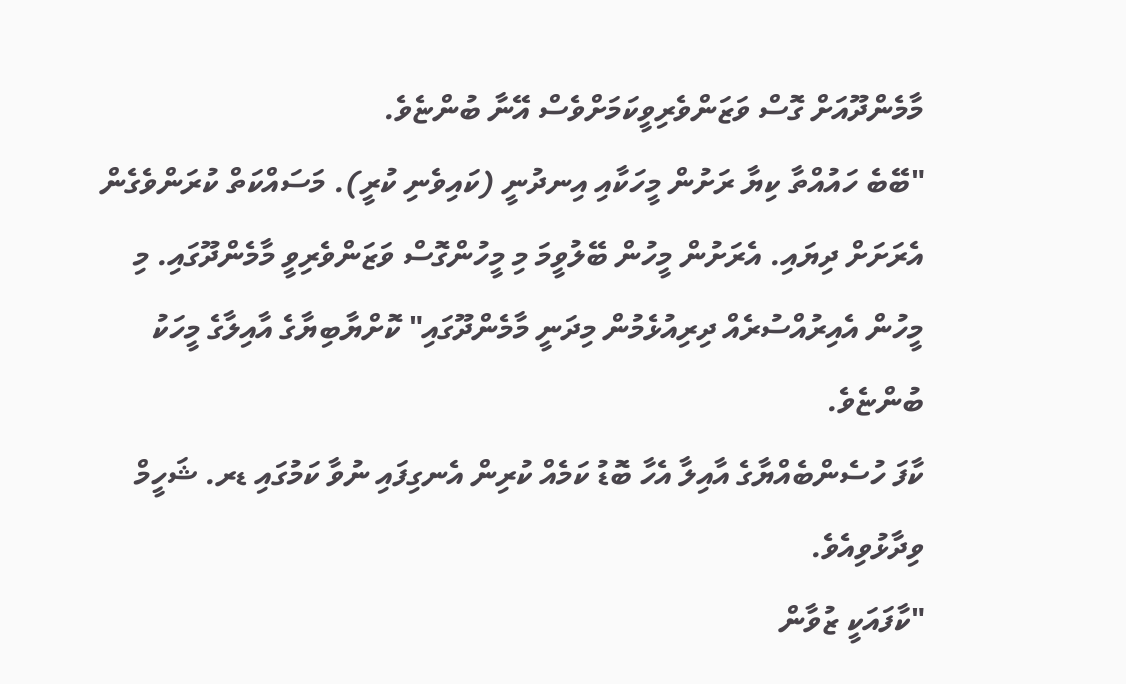މާމެންދޫއަށް ގޮސް ވަޒަންވެރިވީކަމަށްވެސް އޭނާ ބުންޏެވެ.
"ބޭބެ ހައުއްތާ ކިޔާ ރަށުން މީހަކާއި އިނދުނީ (ކައިވެނި ކުރީ). މަސައްކަތް ކުރަންވެގެން އެރަށަށް ދިޔައި. އެރަށުން މީހުން ބޭލުވީމަ މި މީހުންގޮސް ވަޒަންވެރިވީ މާމެންދޫގައި. މި މީހުން އެއިރުއްސުރެއް ދިރިއުޅެމުން މިދަނީ މާމެންދޫގައި" ކޮށްޔާބިޔާގެ އާއިލާގެ މީހަކު ބުންޏެވެ.
ކާފަ ހުސެންބެއްޔާގެ އާއިލާ އެހާ ބޮޑު ކަމެއް ކުރިން އެނގިފައި ނުވާ ކަމުގައި ޑރ. ޝަހީމް ވިދާޅުވިއެވެ.
"ކާފައަކީ ޒުވާން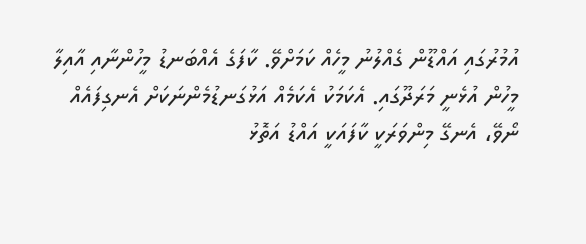އުމުރުގައި އައްޑޫން ގެއްލުނު މީހެއް ކަމަށްވޭ. ކާފަގެ އެއްބަނޑު މީހުންނާއި އާއިލާ މީހުން އުޅެނީ މަރަދޫގައި. އެކަމަކު އެކަމެއް އަޅުގަނޑުމެންނަކަށް އެނގިފައެއް ނޯވޭ، އެނގޭ މިންވަރަކީ ކާފައަކީ އައްޑު އަތޮޅު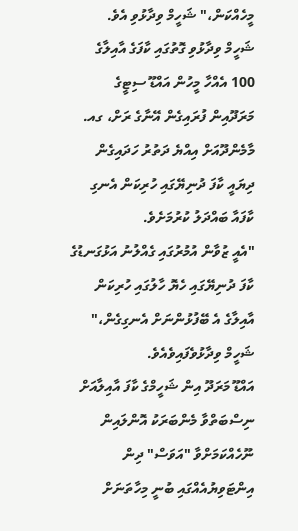މީހެއްކަން،" ޝަހީމް ވިދާޅުވި އެވެ.
ޝަހީމް ވިދާޅުވި ގޮތުގައި ކާފަގެ އާއިލާގެ 100 އެއްހާ މީހުން އައްޑޫ ސިޓީގެ މަރަދޫއިން ފުރައިގެން އޭނާގެ ރަށް، ގއ. މާމެންދޫއަށް އިއްޔެ ދަތުރު ހަދައިގެން ދިޔައީ ކާފަ ދުނިޔޭގައި ހުރިކަން އެނގި ކާފައާ ބައްދަލު ކުރުމަށެވެ.
"އެއީ ޒުވާން އުމުރުގައި ގެއްލުނު އަޅުގަނޑުގެ ކާފަ ދުނިޔޭގައި ހެޔޮ ހާލުގައި ހުރިކަން އާއިލާގެ އެ ބޭފުޅުންނަށް އެނގިގެން،" ޝަހީމް ވިދާޅުވެފައިވެއެވެ.
އައްޑޫ މަރަދޫ އިން ޝަހީމްގެ ކާފަ އާއިލާއަށް ނިސްބަތްވާ މެންބަރަކު އޮންލައިން ނޫހެއްކަމަށްވާ "އަވަސް" ދިން އިންޓަވިޔުއެއްގައި ބުނީ މިހާތަނަށް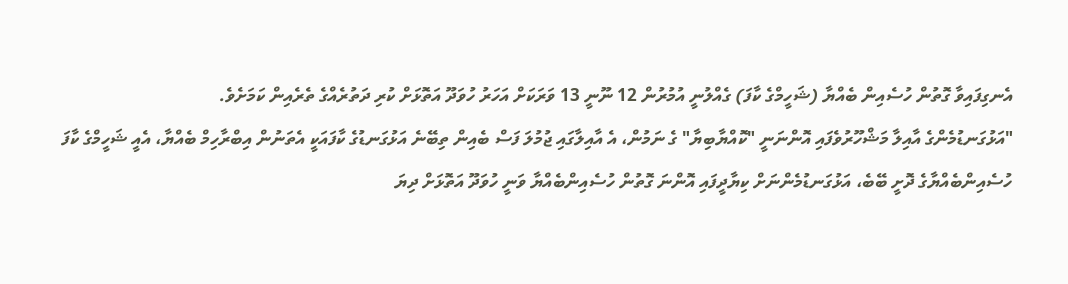އެނގިފައިވާ ގޮތުން ހުސެއިން ބެއްޔާ (ޝަހީމްގެ ކާފަ) ގެއްލުނީ އުމުރުން 12 ނޫނީ 13 ވަރަކަށް އަހަރު ހުވަދޫ އަތޮޅަށް ކުރި ދަތުރެއްގެ ތެރެއިން ކަމަށެވެ.
"އަޅުގަނޑުމެންގެ އާއިލާ މަޝްހޫރުވެފައި އޮންނަނީ "ކޮއްޔާބިޔާ" ގެ ނަމުން، އެ އާއިލާގައި ޖުމުލަ ފަސް ބެއިން ތިބޭނެ އަޅުގަނޑުގެ ކާފައަކީ އެތަނުން އިބްރާހިމް ބެއްޔާ، އެއީ ޝަހީމްގެ ކާފަ ހުސެއިންބެއްޔާގެ ދޮށީ ބޭބެ، އަޅުގަނޑުމެންނަށް ކިޔާދީފައި އޮންނަ ގޮތުން ހުސެއިންބެއްޔާ ވަނީ ހުވަދޫ އަތޮޅަށް ދިޔަ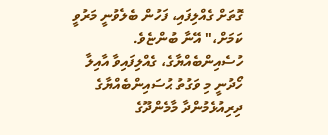ގޮތަށް ގެއްލިފައި، ފަހުން ބެލެވުނީ މަރުވީ ކަމަށް،" އޭނާ ބުންޏެވެ.
ހުސެއިންބެއްޔާގެ، ގެއްލިފައިވާ އާއިލާ ހޯދުނީ މި ވަގުތު ޙުސައިންބެއްޔާގެ ދިރިއުޅެމުންދާ މާމެންދޫގެ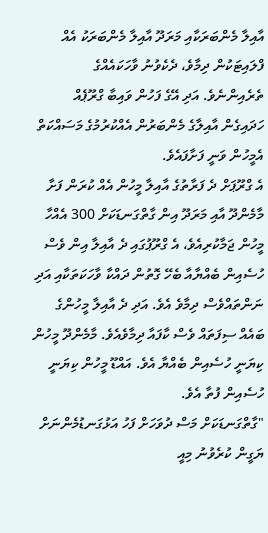އާއިލާ މެންބަރަކާއި މަރަދޫ އާއިލާ މެންބަރަކު އެއް ފްލައިޓަކުން ދިމާވެ، ދެކެވުނު ވާހަކައެއްގެ ތެރެއިންނެވެ. އަދި އޭގެ ފަހުން ވައިބާ ގްރޫޕެއް ހަދައިގެން އާއިލާގެ މެންބަރުން އެއްކުރުމުގެ މަސައްކަތް އެމީހުން ވަނީ ފަށާފައެވެ.
އެ ގްރޫޕަށް ދެ ފަރާތުގެ އާއިލާ މީހުން އެއް ކުރަން ފަށާ މާމެންދޫ އާއި މަރަދޫ އިން ގާތްގަނޑަކަށް 300 އެއްހާ މީހުން ޖަމާކުރިއެވެ، އެ ގްރޫޕުގައި ދެ އާއިލާ އިން ވެސް ހުސެއިން ބެއްޔާއާ ބެހޭ ގޮތުން ދައްކާ ވާހަކަތަކާއި އަދި ނަންތައްވެސް ދިމާވެ އެވެ. އަދި ދެ އާއިލާ މީހުންގެ ބައެއް ސިފަތައް ވެސް ކާފައާ ދިމާވެއެވެ. މާމެންދޫ މީހުން ކިޔަނީ ހުސެއިން ބެއްޔާ އެވެ. އައްޑޫ މީހުން ކިޔަނީ ހުސެއިން ފުތާ އެވެ.
"ގާތްގަނޑަކަށް މަސް ދުވަހަށް ފަހު އަޅުގަނޑުމެންނަށް ޔަގީން ކުރެވުނު މިއީ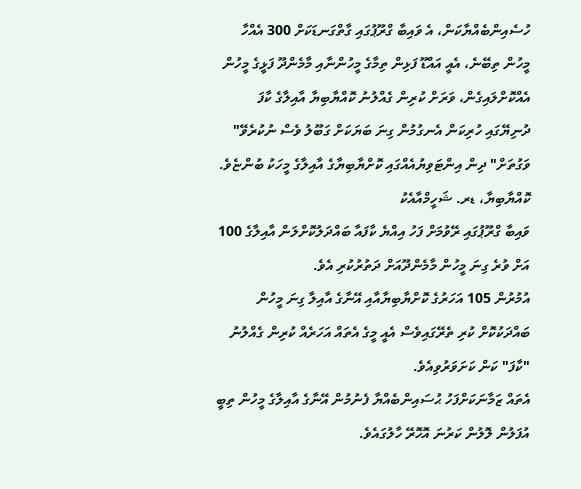ހުސެއިންބެއްޔާކަން، އެ ވައިބާ ގްރޫޕުގައި ގާތްގަނޑަކަށް 300 އެއްހާ މީހުން ތިބޭނެ، އެއީ އައްޑޫ ފަޅިން ތިމާގެ މީހުންނާއި މާމެންދޫ ފަޅީގެ މީހުން އެއްކޮށްލައިގެން، ވަރަށް ކުރިން ގެއްލުނު ކޮއްޔާބިޔާ އާއިލާގެ ކާފަ ދުނިޔޭގައި ހުރިކަން އެނގުމުން ގިނަ ބަޔަކަށް ގަބޫލު ވެސް ނުކުރެވޭ" ވަގުތަށް" ދިން އިންޓަވިޔުއެއްގައި ކޮށްޔާބިޔާގެ އާއިލާގެ މީހަކު ބުންޏެވެ.
ކޮއްޔާބިޔާ، ޑރ. ޝަހީމްއާއެކު
ވައިބާ ގްރޫޕުގައި ރޭވުމަށް ފަހު އިއްޔެ ކާފައާ ބައްދަލުކޮށްލަން އާއިލާގެ 100 އަށް ވުރެ ގިނަ މީހުން މާމެންދޫއަށް ދަތުރުކުރި އެވެ.
އުމުރުން 105 އަހަރުގެ ކޮށްޔާބިޔާއާއި އޭނާގެ އާއިލާ ގިނަ މީހުން ބައްދަކުކޮށް ކުރި ތެރޭގައިވެސް އެއީ މީގެ އެތައް އަހަރެއް ކުރިން ގެއްލުނު "ކާފަ" ކަން ކަށަވަރުވިއެވެ.
އެތައް ޒަމާނަކަށްފަހު ޙުސައިންބެއްޔާ ފެނުމުން އޭނާގެ އާއިލާގެ މީހުން ތިބީ އުފަލުން ލޮލުން ކަރުނަ އޮހޮރޭ ހާލުގައެވެ.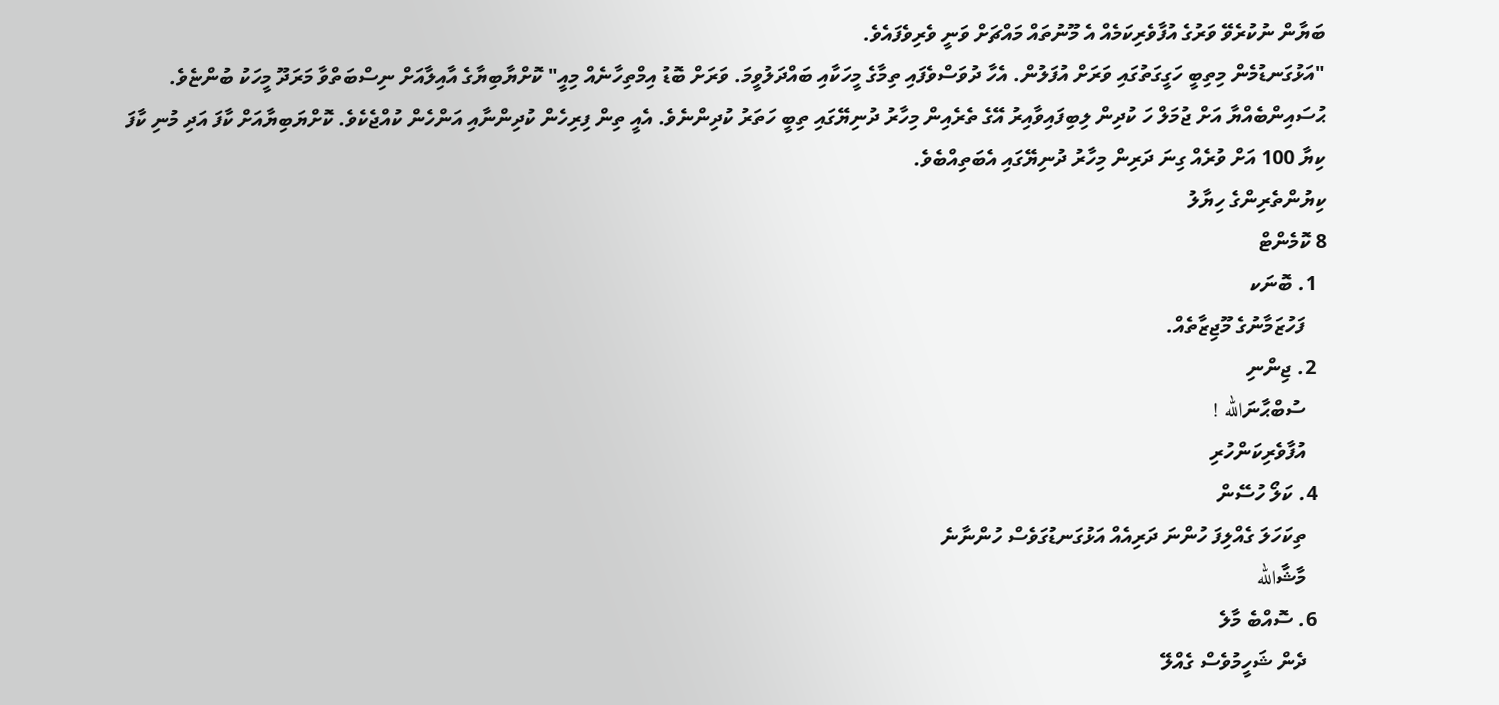ބަޔާން ނުކުރެވޭ ވަރުގެ އުފާވެރިކަމެއް އެ މޫނުތައް މައްޗަށް ވަނީ ވެރިވެފައެވެ.
"އަޅުގަނޑުމެން މިތިބީ ހަގީގަތުގައި ވަރަށް އުފަލުން. އެހާ ދުވަސްވެފައި ތިމާގެ މީހަކާއި ބައްދަލުވީމަ. ވަރަށް ބޮޑު އިމްތިހާނެއް މިއީ" ކޮށްޔާބިޔާގެ އާއިލާއަށް ނިސްބަތްވާ މަރަދޫ މީހަކު ބުންޏެވެ.
ޙުސައިންބެއްޔާ އަށް ޖުމަލް ހަ ކުދިން ލިބިފައިވާއިރު އޭގެ ތެރެއިން މިހާރު ދުނިޔޭގައި ތިބީ ހަތަރު ކުދިންނެވެ. އެއީ ތިން ފިރިހެން ކުދިންނާއި އަންހެން ކުއްޖެކެވެ. ކޮށްޔަބިޔާއަށް ކާފަ އަދި މުނި ކާފަ ކިޔާ 100 އަށް ވުރެއް ގިނަ ދަރިން މިހާރު ދުނިޔޭގައި އެބަތިއްބެވެ.
ކިޔުންތެރިންގެ ހިޔާލު
8 ކޮމެންޓް
  1. ބޮނަކ
    ފަހުޒަމާނުގެ މޫޖިޒާތެއް.
  2. ޖިންނި
    ސުބްޙާނަالله !
    އުފާވެރިކަންހުރި
  4. ކަލޯ ހުސޭން
    ތިކަހަލަ ގެއްލިފަ ހުންނަ ދަރިއެއް އަޅުގަނޑުގަވެސް ހުންނާނެ
    މާޝާالله
  6. ސޮއްބެ މާލެ
    ދެން ޝަހީމުވެސް ގެއްލޭ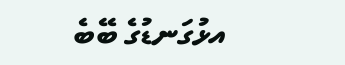އޅުގަނޑުގެ ބޭބެ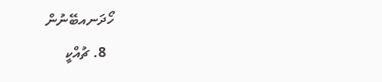ހޯދަނއބޭނުން
  8. ޗުއްކީ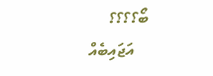ބޯ؟؟؟؟
    އަޖައިބެއް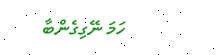ހަމަ ނޭގިގެންބާ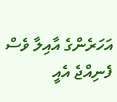އަހަރެންގެ އާއިލާ ވެސް ފެނިއްޖެ އެއީ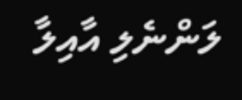ލަންނެލި އާއިލާ